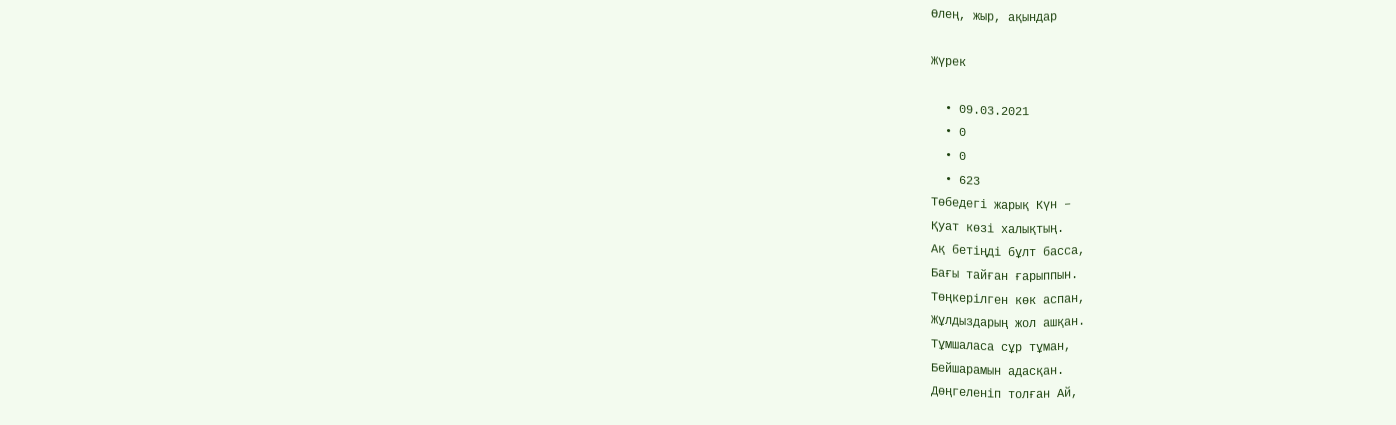Өлең, жыр, ақындар

Жүрек

  • 09.03.2021
  • 0
  • 0
  • 623
Төбедегі жарық Күн –
Қуат көзі халықтың.
Ақ бетіңді бұлт басса,
Бағы тайған ғарыппын.
Төңкерілген көк аспан,
Жұлдыздарың жол ашқан.
Тұмшаласа сұр тұман,
Бейшарамын адасқан.
Дөңгеленіп толған Ай,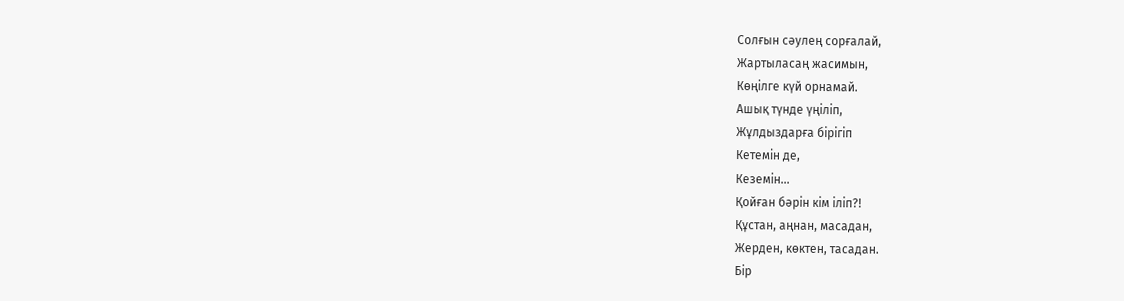Солғын сәулең сорғалай,
Жартыласаң жасимын,
Көңілге күй орнамай.
Ашық түнде үңіліп,
Жұлдыздарға бірігіп
Кетемін де,
Кеземін...
Қойған бәрін кім іліп?!
Құстан, аңнан, масадан,
Жерден, көктен, тасадан.
Бір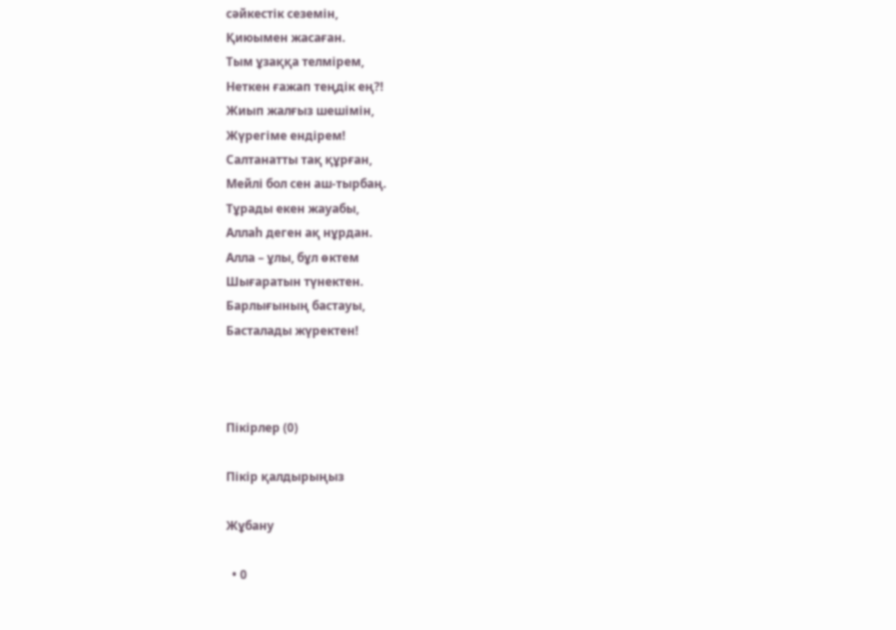сәйкестік сеземін,
Қиюымен жасаған.
Тым ұзаққа телмірем,
Неткен ғажап теңдік ең?!
Жиып жалғыз шешімін,
Жүрегіме ендірем!
Салтанатты тақ құрған,
Мейлі бол сен аш-тырбаң.
Тұрады екен жауабы,
Аллаһ деген ақ нұрдан.
Алла – ұлы, бұл өктем
Шығаратын түнектен.
Барлығының бастауы,
Басталады жүректен!



Пікірлер (0)

Пікір қалдырыңыз

Жұбану

  • 0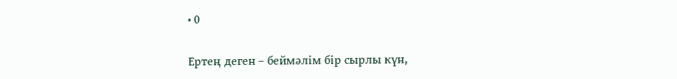• 0

Ертең деген – беймәлім бір сырлы күн,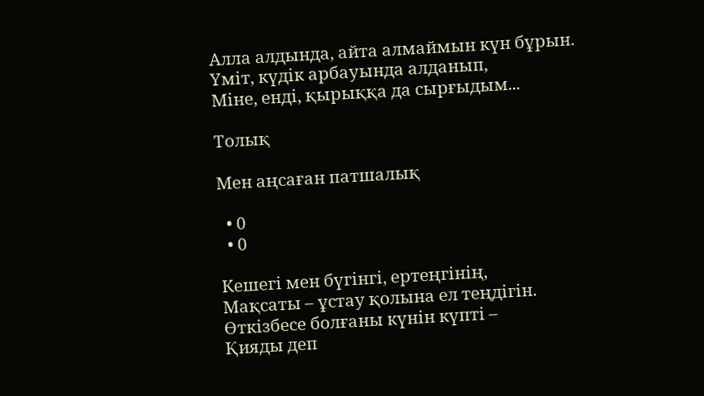Алла алдында, айта алмаймын күн бұрын.
Үміт, күдік арбауында алданып,
Міне, енді, қырыққа да сырғыдым...

Толық

Мен аңсаған патшалық

  • 0
  • 0

Кешегі мен бүгінгі, ертеңгінің,
Мақсаты – ұстау қолына ел теңдігін.
Өткізбесе болғаны күнін күпті –
Қияды деп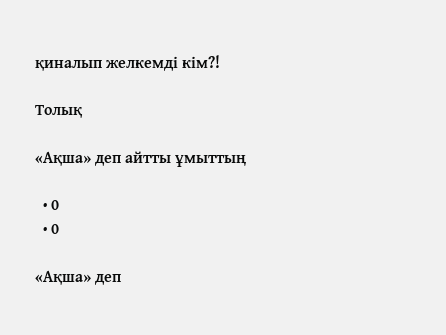қиналып желкемді кім?!

Толық

«Ақша» деп айтты ұмыттың

  • 0
  • 0

«Ақша» деп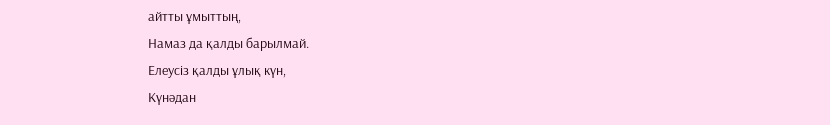айтты ұмыттың,
Намаз да қалды барылмай.
Елеусіз қалды ұлық күн,
Күнәдан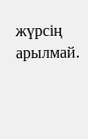жүрсің арылмай.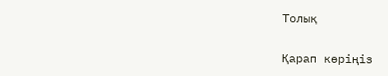Толық

Қарап көріңіз